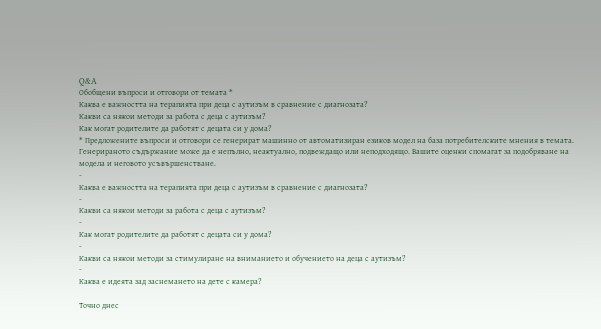Q&A
Обобщени въпроси и отговори от темата *
Каква е важността на терапията при деца с аутизъм в сравнение с диагнозата?
Какви са някои методи за работа с деца с аутизъм?
Как могат родителите да работят с децата си у дома?
* Предложените въпроси и отговори се генерират машинно от автоматизиран езиков модел на база потребителските мнения в темата. Генерираното съдържание може да е непълно, неактуално, подвеждащо или неподходящо. Вашите оценки спомагат за подобряване на модела и неговото усъвършенстване.
-
Каква е важността на терапията при деца с аутизъм в сравнение с диагнозата?
-
Какви са някои методи за работа с деца с аутизъм?
-
Как могат родителите да работят с децата си у дома?
-
Какви са някои методи за стимулиране на вниманието и обучението на деца с аутизъм?
-
Каква е идеята зад заснемането на дете с камера?

Точно днес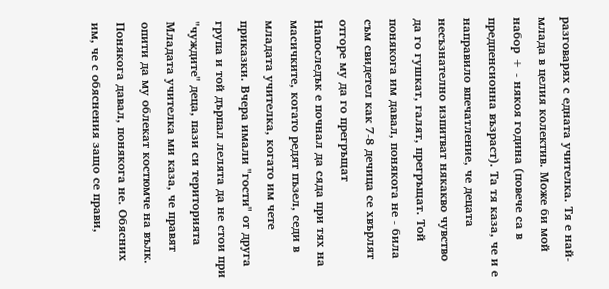разговарях с едната учителка. Тя е най-млада в целия колектив. Може би мой набор + - някоя година (повече са в предпенсионна възраст). Та тя каза, че и е направило впечатление, че децата несъзнателно изпитват някакво чувство да го гушкат, галят, прегръщат. Той понякога им давал, понякога не - била съм свидетел как 7-8 дечица се хвърлят отгоре му да го прегръщат
Напоследък е почнал да сяда при тях на масичките, когато редят пъзел, седи в младата учителка, когато им чете приказки. Вчера имали "гости" от друга група и той дърпал лелята да не стои при "чуждите" деца, пази си територията
Младата учителка ми каза, че правят опити да му облекат костюмче на вълк. Понякога давал, понякога не. Обясних им, че с обяснения защо се прави,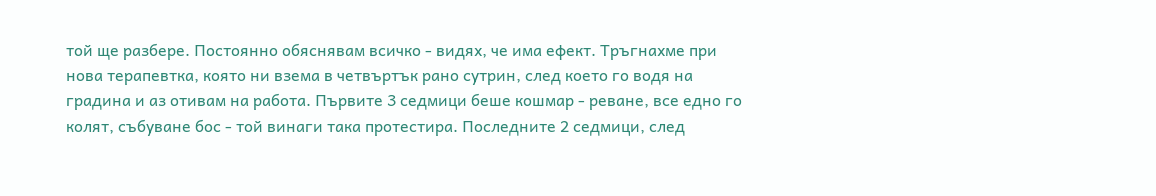той ще разбере. Постоянно обяснявам всичко - видях, че има ефект. Тръгнахме при нова терапевтка, която ни взема в четвъртък рано сутрин, след което го водя на градина и аз отивам на работа. Първите 3 седмици беше кошмар - реване, все едно го колят, събуване бос - той винаги така протестира. Последните 2 седмици, след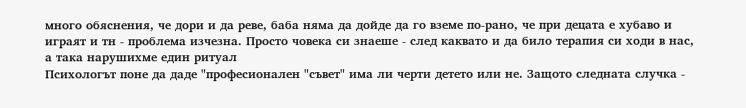много обяснения, че дори и да реве, баба няма да дойде да го вземе по-рано, че при децата е хубаво и играят и тн - проблема изчезна. Просто човека си знаеше - след каквато и да било терапия си ходи в нас, а така нарушихме един ритуал
Психологът поне да даде "професионален "съвет" има ли черти детето или не. Защото следната случка -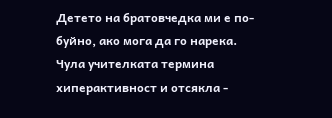Детето на братовчедка ми е по-буйно, ако мога да го нарека. Чула учителката термина хиперактивност и отсякла -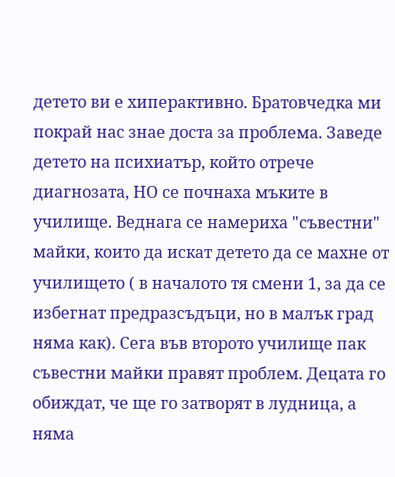детето ви е хиперактивно. Братовчедка ми покрай нас знае доста за проблема. Заведе детето на психиатър, който отрече диагнозата, НО се почнаха мъките в училище. Веднага се намериха "съвестни" майки, които да искат детето да се махне от училището ( в началото тя смени 1, за да се избегнат предразсъдъци, но в малък град няма как). Сега във второто училище пак съвестни майки правят проблем. Децата го обиждат, че ще го затворят в лудница, а няма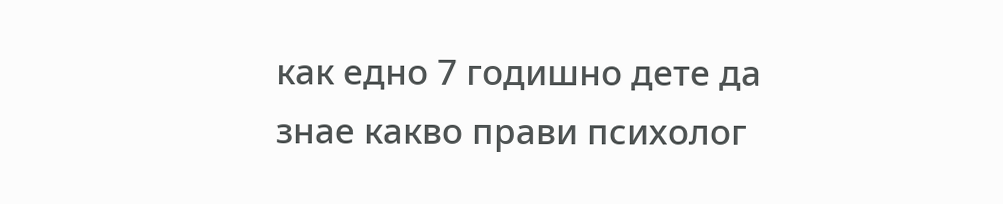как едно 7 годишно дете да знае какво прави психолог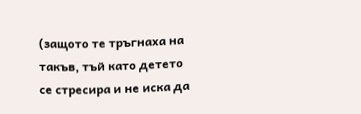(защото те тръгнаха на такъв, тъй като детето се стресира и не иска да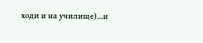ходи и на училище)...и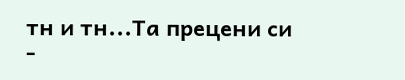тн и тн...Та прецени си -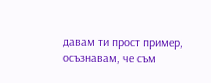давам ти прост пример, осъзнавам, че съм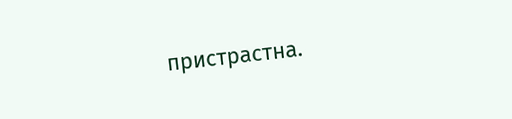пристрастна.